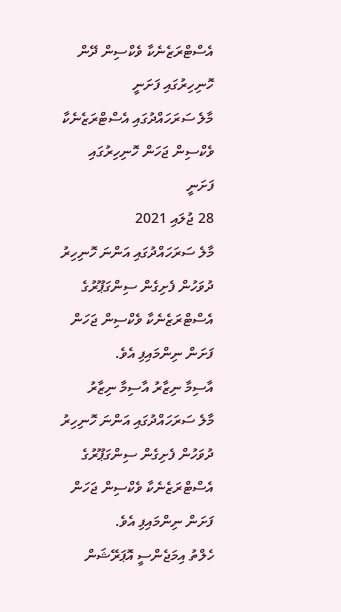އެސްޓްރަޒެނެކާ ވެކްސިން ދޭން ހޮނިހިރުގައި ފަށަނީ
މާލެ ސަރަހައްދުގައި އެސްޓްރަޒެނެކާ ވެކްސިން ޖަހަން ހޮނިހިރުގައި ފަށަނީ
28 ޖުލައި 2021
މާލެ ސަރަހައްދުގައި އަންނަ ހޮނިހިރު ދުވަހުން ފެށިގެން ސިންގަޕޫރުގެ އެސްޓްރަޒެނެކާ ވެކްސިން ޖަހަން ފަށަން ނިންމައިފި އެވެ.
އާސިމާ ނިޒާރު އާސިމާ ނިޒާރު
މާލެ ސަރަހައްދުގައި އަންނަ ހޮނިހިރު ދުވަހުން ފެށިގެން ސިންގަޕޫރުގެ އެސްޓްރަޒެނެކާ ވެކްސިން ޖަހަން ފަށަން ނިންމައިފި އެވެ.
ހެލްތު އިމަޖެންސީ އޮޕަރޭޝަން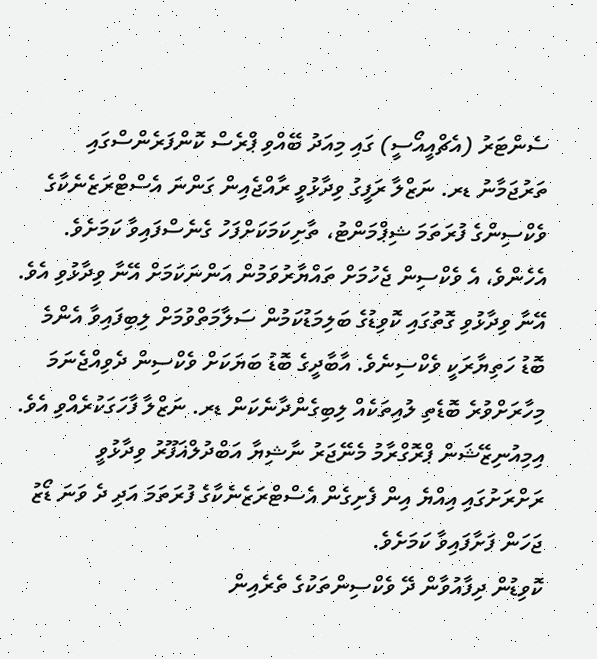ސެންޓަރު (އެޗްއީއޯސީ) ގައި މިއަދު ބޭއްވި ޕްރެސް ކޮންފަރެންސްގައި ތަރުޖަމާނު ޑރ. ނަޒްލާ ރަފީގު ވިދާޅުވީ ރާއްޖެއިން ގަންނަ އެސްޓްރަޒެނެކާގެ ވެކްސިންގެ ފުރަތަމަ ޝިޕްމަންޓު، ތާށިކަމަކަށްފަހު ގެނެސްފައިވާ ކަމަށެވެ. އެހެންވެ، އެ ވެކްސިން ޖެހުމަށް ތައްޔާރުވަމުން އަންނަކަމަށް އޭނާ ވިދާޅުވި އެވެ.
އޭނާ ވިދާޅުވި ގޮތުގައި ކޮވިޑުގެ ބަލިމަޑުކަމުން ސަލާމަތްވުމަށް ލިބިފައިވާ އެންމެ ބޮޑު ހަތިޔާރަކީ ވެކްސިނެވެ. އާބާދީގެ ބޮޑު ބަޔަކަށް ވެކްސިން ދެވިއްޖެނަމަ މިހާރަށްވުރެ ބޮޑެތި ލުއިތަކެއް ލިބިގެންދާނެކަން ޑރ. ނަޒްލާ ފާހަގަކުރެއްވި އެވެ.
އިމިއުނިޒޭޝަން ޕްރޮގްރާމު މެނޭޖަރު ނާޝިޔާ އަބްދުލްޣަފޫރު ވިދާޅުވީ ރަށްރަށުގައި އިއްޔެ އިން ފެށިގެން އެސްޓްރަޒެނެކާގެ ފުރަތަމަ އަދި ދެ ވަނަ ޑޯޒު ޖަހަން ފަށާފައިވާ ކަމަށެވެ.
ކޮވިޑުން ދިފާއުވާން ދޭ ވެކްސިންތަކުގެ ތެރެއިން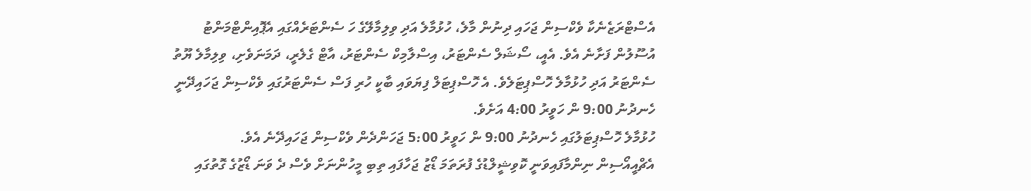އެސްޓްރަޒެނެކާ ވެކްސިން ޖަހައި ދިނުން މާލެ، ހުޅުމާލެ އަދި ވިލިމާލޭގެ ހަ ސެންޓަރެއްގައި އެޕޮއިންޓްމަންޓު އުސޫލުން ފަށާނެ އެވެ. އެއީ، ސޯޝަލް ސެންޓަރު، އިސްލާމިކް ސެންޓަރު، އާޓް ގެލެރީ، ދަމަނަވެށި، ވިލިމާލެ ޔޫތު ސެންޓަރު އަދި ހުޅުމާލެ ހޮސްޕިޓަލެވެ. އެ ހޮސްޕިޓަލް ފިޔަވައި ބާކީ ހުރި ފަސް ސެންޓަރުގައި ވެކްސިން ޖަހައިދޭނީ ހެނދުނު 9:00 ން ހަވީރު 4:00 އަށެވެ.
ހުޅުމާލެ ހޮސްޕިޓަލުގައި ހެނދުނު 9:00 ން ހަވީރު 5:00 ޖަހަންދެން ވެކްސިން ޖަހައިދޭނެ އެވެ.
އެޗްއީއޯސިން ނިންމާފައިވަނީ ކޮވިޝީލްޑުގެ ފުރަތަމަ ޑޯޒު ޖަހާފައި ތިބި މީހުންނަށް ވެސް ދެ ވަނަ ޑޯޒުގެ ގޮތުގައި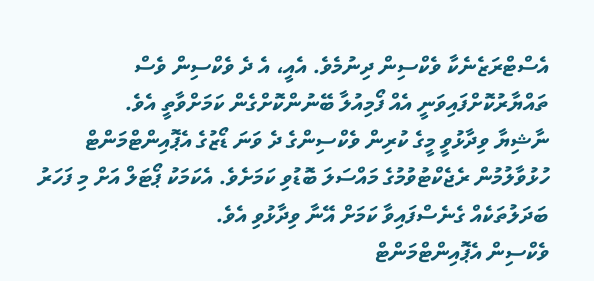އެސްޓްރަޒެނެކާ ވެކްސިން ދިނުމެވެ. އެއީ، އެ ދެ ވެކްސިން ވެސް ތައްޔާރުކޮށްފައިވަނީ އެއް ފޯމިއުލާ ބޭނުންކޮށްގެން ކަމަށްވާތީ އެވެ.
ނާޝިޔާ ވިދާޅުވީ މީގެ ކުރިން ވެކްސިންގެ ދެ ވަނަ ޑޯޒުގެ އެޕޮއިންޓްމަންޓް ހުޅުވާލުމުން ރެޖެކްޓުވުމުގެ މައްސަލަ ބޮޑުވި ކަމަށެވެ. އެކަމަކު ޕޯޓަލް އަށް މި ފަހަރު ބަދަލުތަކެއް ގެނެސްފައިވާ ކަމަށް އޭނާ ވިދާޅުވި އެވެ.
ވެކްސިން އެޕޮއިންޓްމަންޓް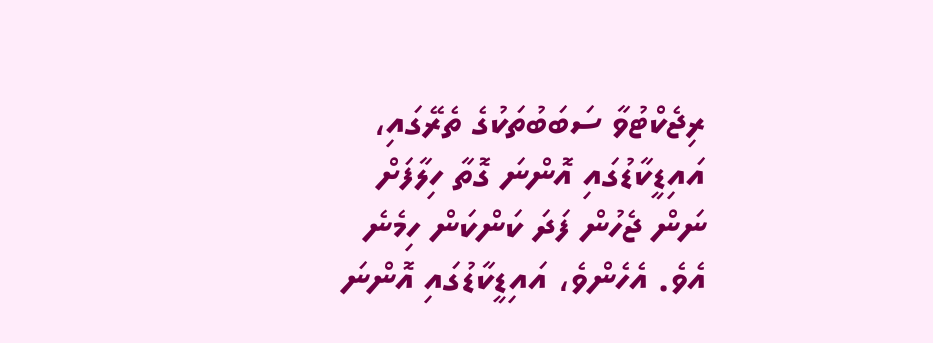ރިޖެކްޓުވާ ސަބަބުތަކުގެ ތެރޭގައި، އައިޑީކާޑުގައި އޮންނަ ގޮތާ ހިލާފަށް ނަން ޖެހުން ފަދަ ކަންކަން ހިމެނެ އެވެ. އެހެންވެ، އައިޑީކާޑުގައި އޮންނަ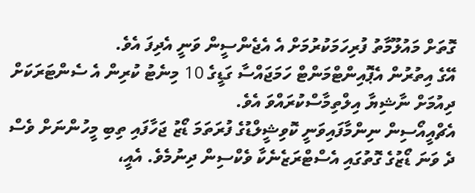ގޮތަށް މައުލޫމާތު ފުރިހަމަކުރުމަށް އެ އެޖެންސީން ވަނީ އެދިފަ އެވެ.
އޭގެ އިތުރުން އެޕޮއިންޓްމަންޓް ހަމަޖައްސާ ގަޑީގެ 10 މިނެޓު ކުރިން އެ ސެންޓަރަކަށް ދިއުމަށް ނާޝިޔާ އިލްތިމާސްކުރައްވަ އެވެ.
އެޗްއީއޯސިން ނިންމާފައިވަނީ ކޮވިޝީލްޑުގެ ފުރަތަމަ ޑޯޒު ޖަހާފައި ތިބި މީހުންނަށް ވެސް ދެ ވަނަ ޑޯޒުގެ ގޮތުގައި އެސްޓްރަޒެނެކާ ވެކްސިން ދިނުމެވެ. އެއީ،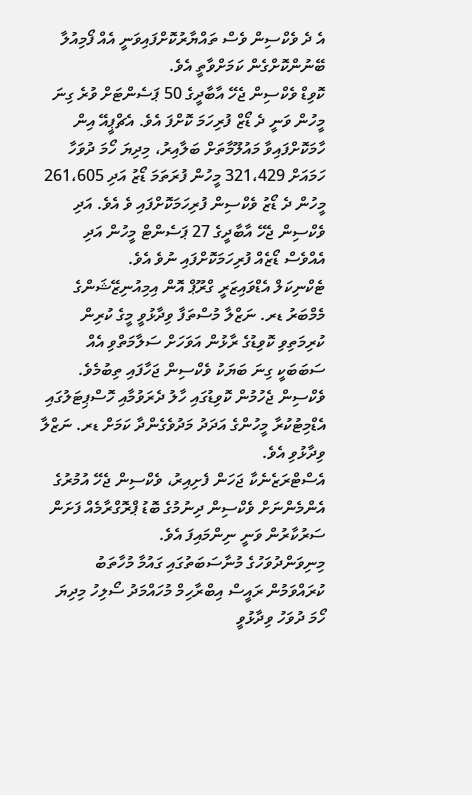އެ ދެ ވެކްސިން ވެސް ތައްޔާރުކޮށްފައިވަނީ އެއް ފޯމިއުލާ ބޭނުންކޮށްގެން ކަމަށްވާތީ އެވެ.
ކޮވިޑް ވެކްސިން ޖެހޭ އާބާދީގެ 50 ޕަސެންޓަށް ވުރެ ގިނަ މީހުން ވަނީ ދެ ޑޯޒް ފުރިހަމަ ކޮށްފަ އެވެ. އެޗްޕީއޭ އިން ހާމަކޮށްފައިވާ މައުލޫމާތަށް ބަލާއިރު، މިދިޔަ ހޯމަ ދުވަހާ ހަމައަށް 321،429 މީހުން ފުރަތަމަ ޑޯޒު އަދި 261،605 މީހުން ދެ ޑޯޒު ވެކްސިން ފުރިހަމަކޮށްފައި ވެ އެވެ. އަދި ވެކްސިން ޖެހޭ އާބާދީގެ 27 ޕަސެންޓް މީހުން އަދި އެއްވެސް ޑޯޒެއް ފުރިހަމަކޮށްފައި ނުވެ އެވެ.
ޓެކްނިކަލް އެޑްވައިޒަރީ ގްރޫޕް އޮން އިމިއުނިޒޭޝަންގެ މެމްބަރު ޑރ. ނަޒްލާ މުސްތަފާ ވިދާޅުވީ މީގެ ކުރިން ކުރިމަތިވި ކޮވިޑުގެ ރާޅުން އަވަހަށް ސަލާމަތްވި އެއް ސަބަބަކީ ގިނަ ބަޔަކު ވެކްސިން ޖަހާފައި ތިބުމެވެ. ވެކްސިން ޖެހުމުން ކޮވިޑުގައި ހާލު ދެރަވުމާއި ހޮސްޕިޓަލުގައި އެޑްމިޓުކުރާ މީހުންގެ އަދަދު މަދުވެގެންދާ ކަމަށް ޑރ. ނަޒްލާ ވިދާޅުވި އެވެ.
އެސްޓްރަޒެނެކާ ޖަހަން ފެށިއިރު، ވެކްސިން ޖެހޭ އުމުރުގެ އެންމެންނަށް ވެކްސިން ދިނުމުގެ ބޮޑު ޕްރޮގްރާމެއް ފަށަން ސަރުކާރުން ވަނީ ނިންމައިފަ އެވެ.
މިނިވަންދުވަހުގެ މުނާސަބަތުގައި ގައުމާ މުހާތަބު ކުރައްވަމުން ރައީސް އިބްރާހިމް މުހައްމަދު ސޯލިހު މިދިޔަ ހޯމަ ދުވަހު ވިދާޅުވީ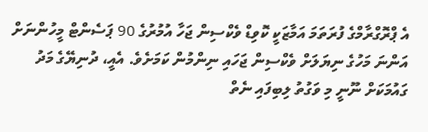އެ ޕްރޮގްރާމްގެ ފުރަތަމަ އަމާޒަކީ ކޮވިޑް ވެކްސިން ޖަހާ އުމުރުގެ 90 ޕަސެންޓް މީހުންނަށް އަންނަ މަހުގެ ނިޔަލަށް ވެކްސިން ޖަހައި ނިންމުން ކަމަށެވެ. އެއީ، ދުނިޔޭގެ މަދު ގައުމަކަށް ނޫނީ މި ވަގުތު ލިބިފައި ނެތް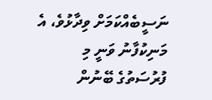ނަސީބެއްކަމަށް ވިދާޅުވެ، އެ މަނިކުފާނު ވަނީ މި ފުރުސަތުގެ ބޭނުން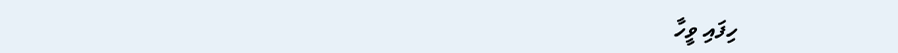ހިފައި ވީހާ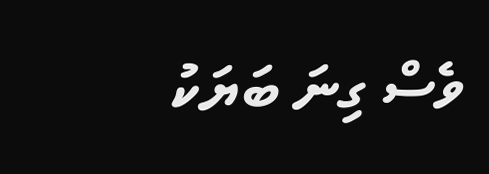ވެސް ގިނަ ބަޔަކު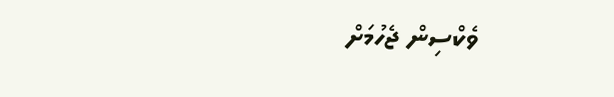ވެކްސިން ޖެހުމަށް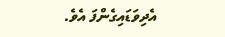އެދިވަޑައިގެންފަ އެވެ.